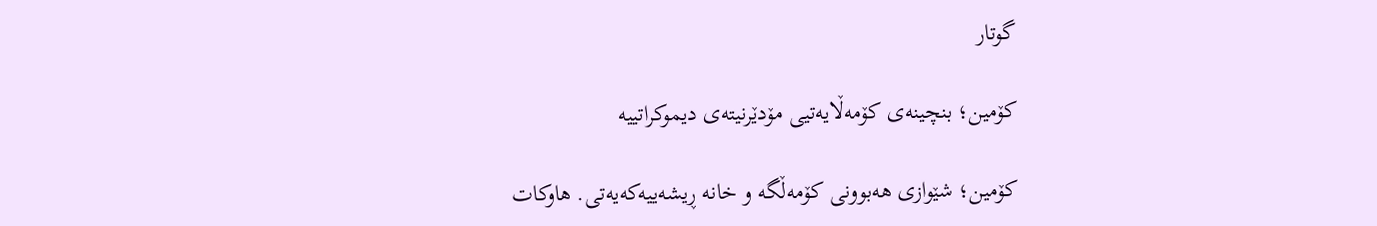گوتار

کۆمین؛ بنچینەی کۆمەڵایەتیی مۆدێرنیتەی دیموکراتییە

کۆمین؛ شێوازی ھەبوونی کۆمەڵگە و خانە ڕیشەییەکەیەتی. ھاوکات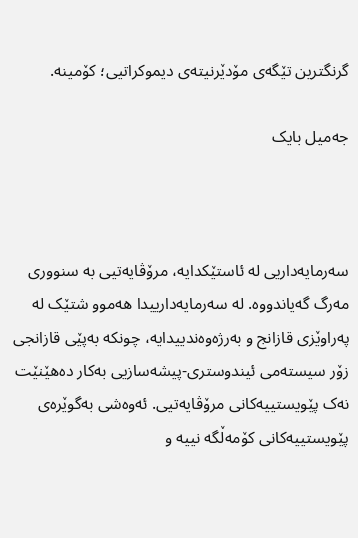گرنگترین تێگەی مۆدێرنیتەی دیموکراتیی؛ کۆمینە.

جەمیل بایک



سەرمایەداریی لە ئاستێکدایە، مرۆڤایەتیی بە سنووری مەرگ گەیاندووە. لە سەرمایەدارییدا ھەموو شتێک لە پەراوێزی قازانج و بەرژەوەندییدایە، چونکە بەپێی قازانجی زۆر سیستەمی ئیندوستری-پیشەسازیی بەکار دەھێنێت نەک پێویستییەکانی مرۆڤایەتیی. ئەوەشی بەگوێرەی پێویستییەکانی کۆمەڵگە نییە و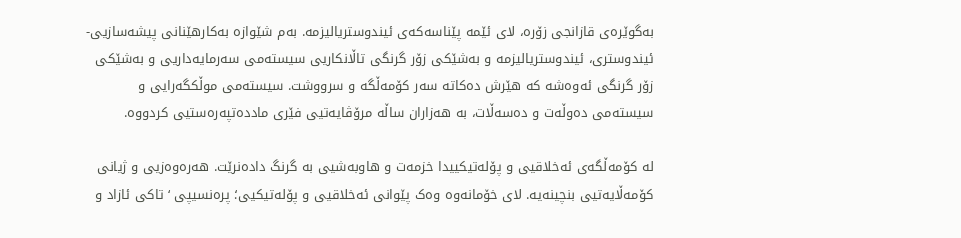بەگوێرەی قازانجی زۆرە، لای ئێمە پێناسەکەی ئیندوستریالیزمە. بەم شێوازە بەکارهێنانی پیشەسازیی-ئیندوستری، ئیندوستریالیزمە و بەشێکی زۆر گرنگی تاڵانکاریی سیستەمی سەرمایەداریی و بەشێکی زۆر گرنگی ئەوەشە کە هێرش دەکاتە سەر کۆمەڵگە و سرووشت. سیستەمی موڵکگەرایی و سیستەمی دەوڵەت و دەسەڵات، بە ھەزاران ساڵە مرۆڤایەتیی فێری ماددەتپەرەستیی کردووە.

لە کۆمەڵگەی ئەخلاقیی و پۆلەتیکییدا خزمەت و ھاوبەشیی بە گرنگ دادەنرێت. ھەرەوەزیی و ژیانی کۆمەڵایەتیی بنچینەیە. لای خۆمانەوە وەک پێوانی ئەخلاقیی و پۆلەتیکیی؛ پرەنسیپی ‘تاکی ئازاد و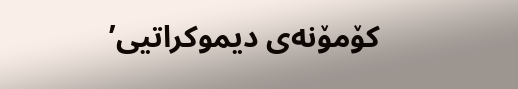کۆمۆنەی دیموکراتیی’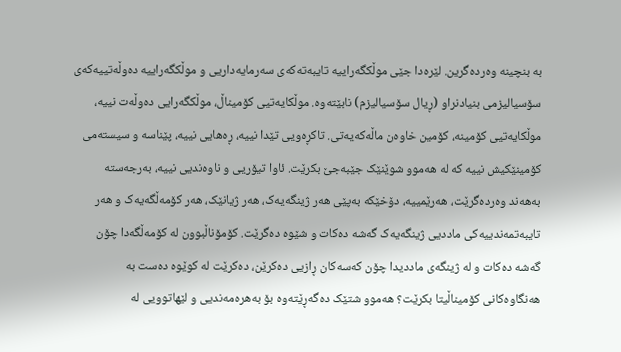بە بنچینە وەردەگرین. لێرەدا جێی موڵکگەراییە تایبەتەکەی سەرمایەداریی و موڵکگەراییە دەوڵەتییەکەی سۆسیالیزمی بنیادنراو (ڕیال سۆسیالیزم) نابێتەوە. موڵکایەتیی کۆمیناڵ، موڵکگەرایی دەوڵەت نییە، موڵکایەتیی کۆمینە، کۆمین خاوەن ماڵەکەیەتی. تاکڕەویی تێدا نییە، ڕەھایی نییە، پێناسە و سیستەمی کۆمینێکیش نییە کە لە ھەموو شوێنێک جێبەجێ بکرێت. ئاوا تیۆریی و ناوەندیی نییە، بەرجەستە بەھەند وەردەگرێت، ھەرێمییە، دۆخێکە بەپێی ھەر ژینگەیەک، ھەر ژیانێک، ھەر کۆمەڵگەیەک و ھەر تایبەتمەندییەکی ماددیی ژینگەیەک گەشە دەکات و شێوە دەگرێت. کۆمۆناڵبوون لە کۆمەڵگەدا چۆن گەشە دەکات و لە ژینگەی ماددیدا چۆن کەسەکان ڕازیی دەکرێن، دەکرێت لە کوێوە دەست بە ھەنگاوەکانی کۆمیناڵیتا بکرێت؟ ھەموو شتێک دەگەڕێتەوە بۆ بەھرەمەندیی و لێھاتوویی لە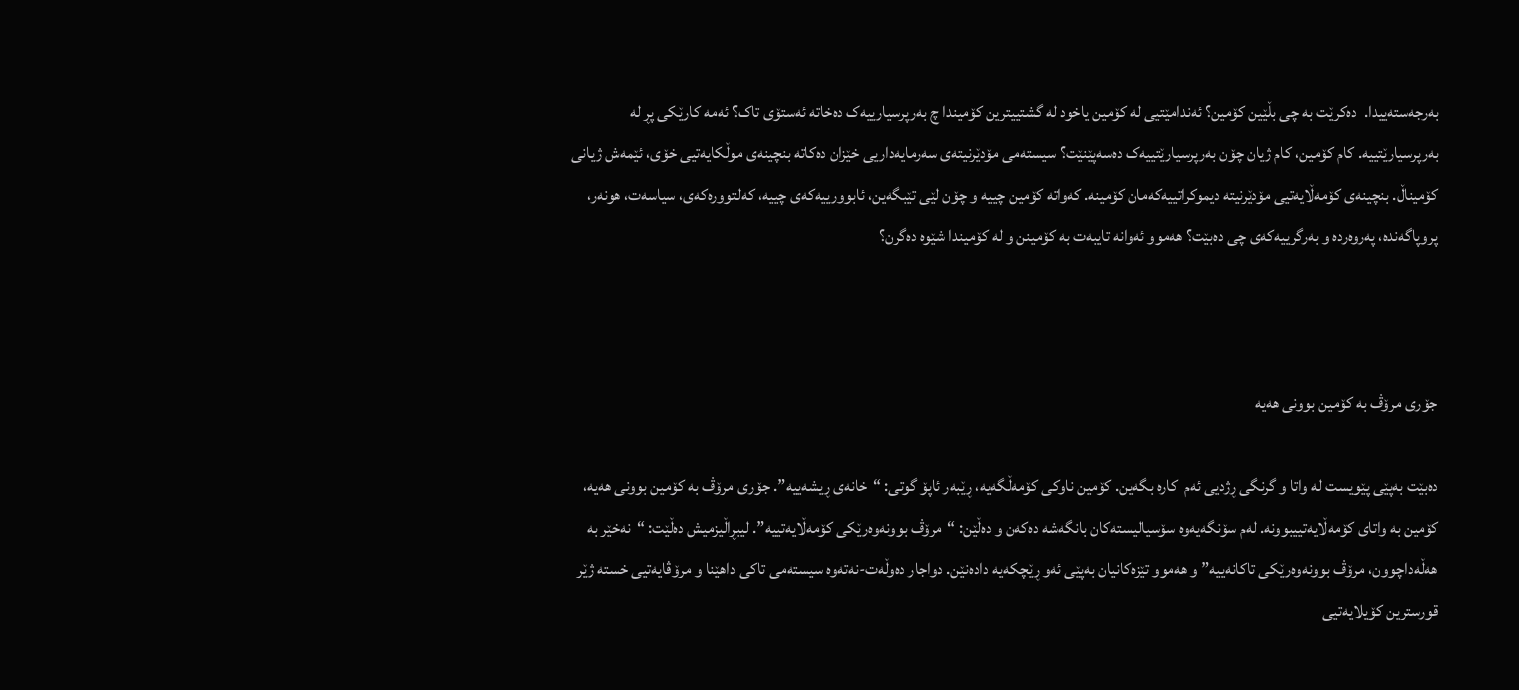بەرجەستەییدا.  دەکرێت بە چی بڵێین کۆمین؟ ئەندامێتیی لە کۆمین یاخود لە گشتییترین کۆمیندا چ بەرپرسیارییەک دەخاتە ئەستۆی تاک؟ ئەمە کارێکی پڕ لە بەرپرسیارێتییە. کام کۆمین، کام ژیان چۆن بەرپرسیارێتییەک دەسەپێنێت؟ سیستەمی مۆدێرنیتەی سەرمایەداریی خێزان دەکاتە بنچینەی موڵکایەتیی خۆی، ئێمەش ژیانی کۆمیناڵ. بنچینەی کۆمەڵایەتیی مۆدێرنیتە دیموکراتییەکەمان کۆمینە. کەواتە کۆمین چییە و چۆن لێی تێبگەین، ئابوورییەکەی چییە، کەلتوورەکەی، سیاسەت، ھونەر، پروپاگەندە، پەروەردە و بەرگرییەکەی چی دەبێت؟ ھەموو ئەوانە تایبەت بە کۆمینن و لە کۆمیندا شێوە دەگرن؟



جۆری مرۆڤ بە کۆمین بوونی ھەیە

دەبێت بەپێی پێویست لە واتا و گرنگی ڕژدیی ئەم  کارە بگەین. کۆمین ناوکی کۆمەڵگەیە، ڕێبەر ئاپۆ گوتی: “خانەی ڕیشەییە”. جۆری مرۆڤ بە کۆمین بوونی ھەیە، کۆمین بە واتای کۆمەڵایەتییبوونە. لەم سۆنگەیەوە سۆسیالیستەکان بانگەشە دەکەن و دەڵێن: “مرۆڤ بوونەوەرێکی کۆمەڵایەتییە”. لیبڕاڵیزمیش دەڵێت: “نەخێر بە ھەڵەداچوون، مرۆڤ بوونەوەرێکی تاکانەییە” و ھەموو تێزەکانیان بەپێی ئەو ڕێچکەیە دادەنێن. دواجار دەوڵەت-نەتەوە سیستەمی تاکی داهێنا و مرۆڤایەتیی خستە ژێر قورسترین کۆیلایەتیی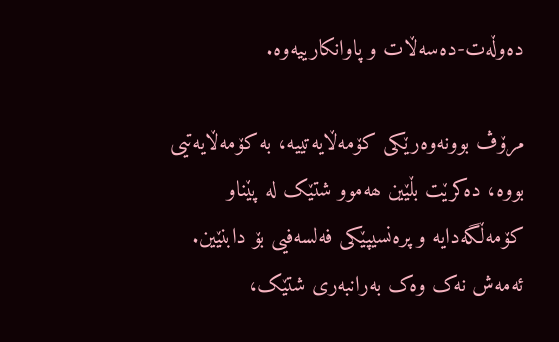دەوڵەت-دەسەڵات و پاوانکارییەوە.

مرۆڤ بوونەوەرێکی کۆمەڵایەتییە، بە کۆمەڵایەتیی بووە، دەکرێت بڵێین ھەموو شتێک لە پێناو کۆمەڵگەدایە و پرەنسیپێکی فەلسەفیی بۆ دابنێین. ئەمەش نەک وەک بەرانبەری شتێک،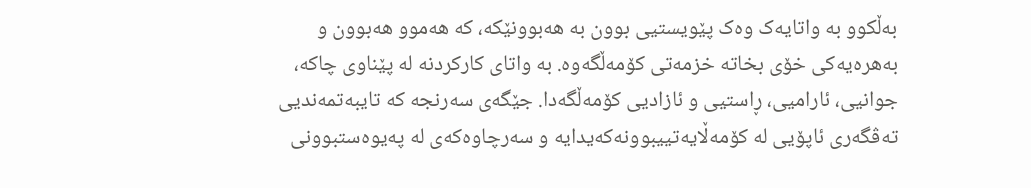بەڵکوو بە واتایەک وەک پێویستیی بوون بە ھەبوونێکە، کە ھەموو ھەبوون و بەھرەیەکی خۆی بخاتە خزمەتی کۆمەڵگەوە. بە واتای کارکردنە لە پێناوی چاکە، جوانیی، ئارامیی، ڕاستیی و ئازادیی کۆمەڵگەدا. جێگەی سەرنجە کە تایبەتمەندیی تەڤگەری ئاپۆیی لە کۆمەڵایەتییبوونەکەیدایە و سەرچاوەکەی لە پەیوەستبوونی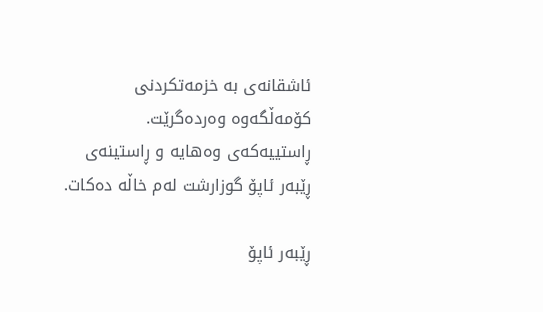ئاشقانەی بە خزمەتکردنی کۆمەڵگەوە وەردەگرێت. ڕاستییەکەی وەھایە و ڕاستینەی ڕێبەر ئاپۆ گوزارشت لەم خاڵە دەکات.

ڕێبەر ئاپۆ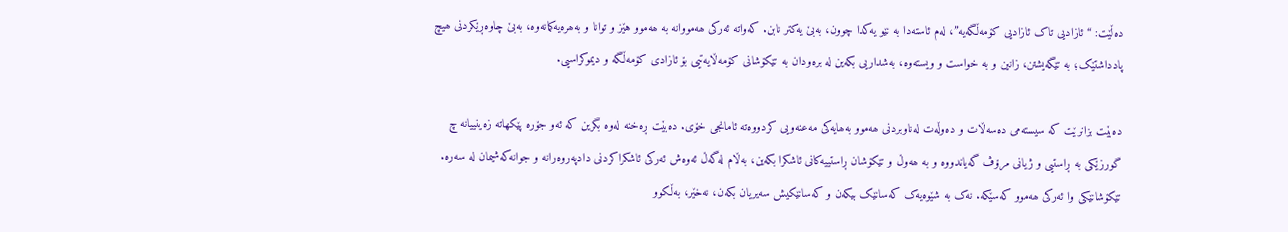دەڵێت: “ئازادیی تاک ئازادیی کۆمەڵگەیە”، لەم ئاستەدا بە نێو یەکدا چوون، بەبێ یەکتر نابن. کەواتە ئەرکی ھەمووانە بە ھەموو هێز و توانا و بەھرەیەکمانەوە، بەبێ چاوەڕێکردنی ھیچ پادداشتێک؛ بە تێگەیشتن، زانین و بە خواست و ویستەوە، بەشداریی بکەین لە برەودان بە تێکۆشانی کۆمەڵایەتیی بۆ ئازادی کۆمەڵگە و دیموکراسیی.

دەبێت بزانرێت کە سیستەمی دەسەڵات و دەوڵەت لەناوبردنی ھەموو بەھایەکی مەعنەویی کردووەتە ئامانجی خۆی. دەبێت ڕەخنە لەوە بگرین کە ئەو جۆرە پێکھاتە زەینییانە چ گورزێکی بە ڕاستیی و ژیانی مرۆڤ گەیاندووە و بە ھەوڵ و تێکۆشان ڕاستییەکانی ئاشکرا بکەین، بەڵام لەگەڵ ئەوەش ئەرکی ئاشکراکردنی دادپەروەرانە و جوانەکەشیمان لە سەرە. تێکۆشانێکی وا ئەرکی ھەموو کەسێکە. نەک بە شێوەیەک کەسانێک بیکەن و کەسانێکیش سەیریان بکەن، نەخێر، بەڵکوو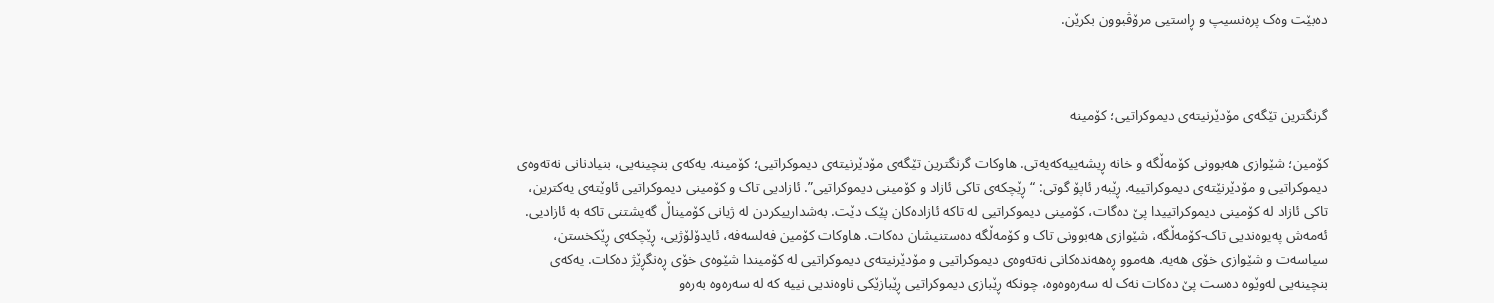دەبێت وەک پرەنسیپ و ڕاستیی مرۆڤبوون بکرێن.



گرنگترین تێگەی مۆدێرنیتەی دیموکراتیی؛ کۆمینە

کۆمین؛ شێوازی ھەبوونی کۆمەڵگە و خانە ڕیشەییەکەیەتی. ھاوکات گرنگترین تێگەی مۆدێرنیتەی دیموکراتیی؛ کۆمینە. یەکەی بنچینەیی، بنیادنانی نەتەوەی دیموکراتیی و مۆدێرنێتەی دیموکراتییە. ڕێبەر ئاپۆ گوتی: “ڕێچکەی تاکی ئازاد و کۆمینی دیموکراتیی”. ئازادیی تاک و کۆمینی دیموکراتیی ئاوێتەی یەکترین، تاکی ئازاد لە کۆمینی دیموکراتییدا پێ دەگات، کۆمینی دیموکراتیی لە تاکە ئازادەکان پێک دێت. بەشدارییکردن لە ژیانی کۆمیناڵ گەیشتنی تاکە بە ئازادیی. ئەمەش پەیوەندیی تاک-کۆمەڵگە، شێوازی ھەبوونی تاک و کۆمەڵگە دەستنیشان دەکات. ھاوکات کۆمین فەلسەفە، ئایدۆلۆژیی، ڕێچکەی ڕێکخستن، سیاسەت و شێوازی خۆی ھەیە. ھەموو ڕەھەندەکانی نەتەوەی دیموکراتیی و مۆدێرنیتەی دیموکراتیی لە کۆمیندا شێوەی خۆی ڕەنگڕێژ دەکات. یەکەی بنچینەیی لەوێوە دەست پێ دەکات نەک لە سەرەوەوە، چونکە ڕێبازی دیموکراتیی ڕێبازێکی ناوەندیی نییە کە لە سەرەوە بەرەو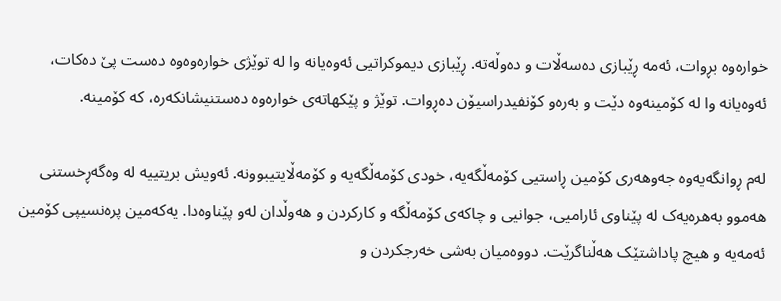خوارەوە بڕوات، ئەمە ڕێبازی دەسەڵات و دەوڵەتە. ڕێبازی دیموکراتیی ئەوەیانە وا لە توێژی خوارەوەوە دەست پێ دەکات، ئەوەیانە وا لە کۆمینەوە دێت و بەرەو کۆنفیدراسیۆن دەڕوات. توێژ و پێکھاتەی خوارەوە دەستنیشانکەرە، کە کۆمینە.

لەم ڕوانگەیەوە جەوھەری کۆمین ڕاستیی کۆمەڵگەیە، خودی کۆمەڵگەیە و کۆمەڵایتیبوونە. ئەویش بریتییە لە وەگەڕخستنی ھەموو بەھرەیەک لە پێناوی ئارامیی، جوانیی و چاکەی کۆمەڵگە و کارکردن و ھەوڵدان لەو پێناوەدا. یەکەمین پرەنسیپی کۆمین ئەمەیە و ھیچ پاداشتێک ھەڵناگرێت. دووەمیان بەشی خەرجکردن و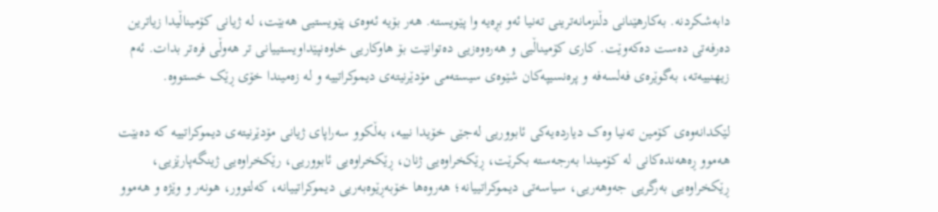دابەشکردنە. بەکارهێنانی دڵنزمانەترینی تەنیا ئەو بڕەیە وا پێویستە. ھەر بۆیە ئەوەی پێویستیی ھەبێت، لە ژیانی کۆمیناڵیدا زیاترین دەرفەتی دەست دەکەوێت. کاری کۆمیناڵیی و ھەرەوەزیی دەتوانێت بۆ ھاوکاریی خاوەنپێداویستییانی تر ھەوڵی فرەتر بدات. ئەم زیھنییەتە، بەگوێرەی فەلسەفە و پرەنسیپەکان شێوەی سیستەمی مۆدێرنیتەی دیموکراتییە و لە زەمیندا خۆی ڕێک خستووە.

لێکدانەوەی کۆمین تەنیا وەک دیاردەیەکی ئابووریی لەجێی خۆیدا نییە، بەڵکوو سەراپای ژیانی مۆدێرنیتەی دیموکراتییە کە دەبێت ھەموو ڕەھەندەکانی لە کۆمیندا بەرجەستە بکرێت، ڕێکخراوەیی ژنان، ڕێکخراوەیی ئابووریی، رێکخراوەیی ژینگەپارێزیی، ڕێکخراوەیی بەرگریی جەوھەریی، سیاسەتی دیموکراتییانە؛ ھەروەھا خۆبەڕێوەبەریی دیموکراتییانە، کەلتوور، ھونەر و وێژە و ھەموو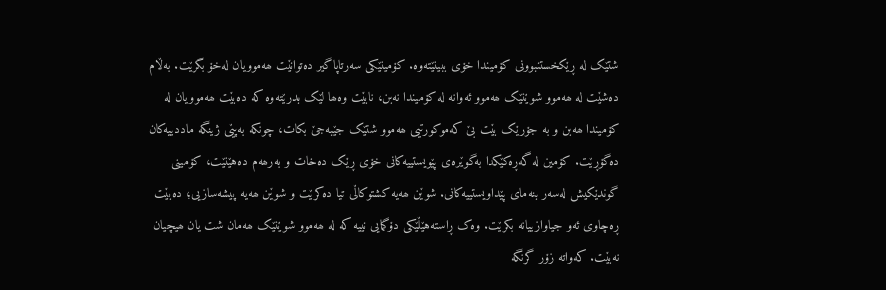شتێک لە ڕێکخستنبوونی کۆمیندا خۆی ببینێتەوە. کۆمینێکی سەرتاپاگیر دەتوانێت ھەموویان لەخۆ بگرێت. بەڵام دەشێت لە ھەموو شوێنێک ھەموو ئەوانە لە کۆمیندا نەبن، نابێت وەھا لێک بدرێتەوە کە دەبێت ھەموویان لە کۆمیندا ھەبن و بە جۆرێک بێت بێ کەموکورتیی ھەموو شتێک جێبەجێ بکات، چونکە بەپێی ژینگە ماددییەکان دەگۆڕێت. کۆمین لە گەڕەکێکدا بەگوێرەی پێویستییەکانی خۆی ڕێک دەخات و بەرھەم دەهێنێت، کۆمینی گوندێکیش لەسەر بنەمای پێداویستییەکانی. شوێن ھەیە کشتوکاڵی تیا دەکرێت و شوێن ھەیە پیشەسازیی؛ دەبێت ڕەچاوی ئەو جیاوازییانە بکرێت. وەک ڕاستەهێڵێکی دۆگمایی نییە کە لە ھەموو شوێنێک ھەمان شت یان ھیچیان نەبێت. کەواتە زۆر گرنگە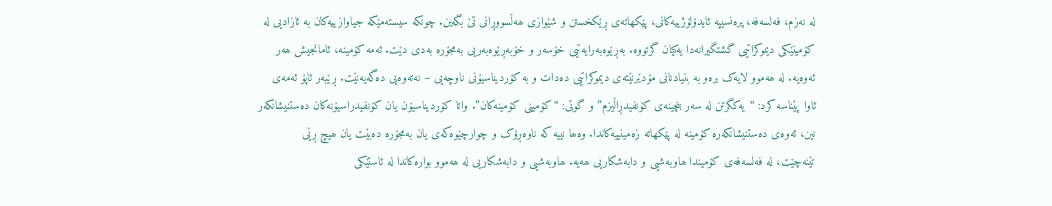لە نەزم، فەلسەفە، پرەنسیپە ئایدۆلۆژییەکانی، پێکھاتەی ڕێکخستن و شێوازی ھەڵسووڕانی تێ بگەین. چونکە سیستەمێکە جیاوازییەکان بە ئازادیی لە کۆمینێکی دیموکراتیی گشتگیرانەدا یەکیان گرتووە. بەڕێوەبەرایەتیی خۆسەر و خۆبەڕێوەبەریی بەمجۆرە بەدی دێت. ئەمە کۆمینە، ئامانجیش ھەر ئەوەیە. لە ھەموو لایەک برەو بە بنیادنانی مۆدێرنێتەی دیموکراتیی دەدات و بە کۆردیناسیۆنی ناوچەیی – نەتەوەیی دەگەیەنێت. ڕێبەر ئاپۆ ئەمەی ئاوا پێناسە کرد: “یەکگرتن لە سەر بنچینەی کۆنفیدڕاڵیزم” و گوتی: “کۆمینی کۆمینەکان”. واتا کۆردیناسیۆن یان کۆنفیدراسیۆنەکان دەستنیشانکەر نین، ئەوەی دەستنیشانکەرە کۆمینە لە پێکھاتە زەمینییەکاندا. وەھا نییە کە ناوەڕۆک و چوارچێوەکەی یان بەمجۆرە دەبێت یان ھیچ ڕێی تێنەچێت، لە فەلسەفەی کۆمیندا ھاوبەشیی و دابەشکاریی ھەیە. ھاوبەشیی و دابەشکاریی لە ھەموو بوارەکاندا لە ئاستێکی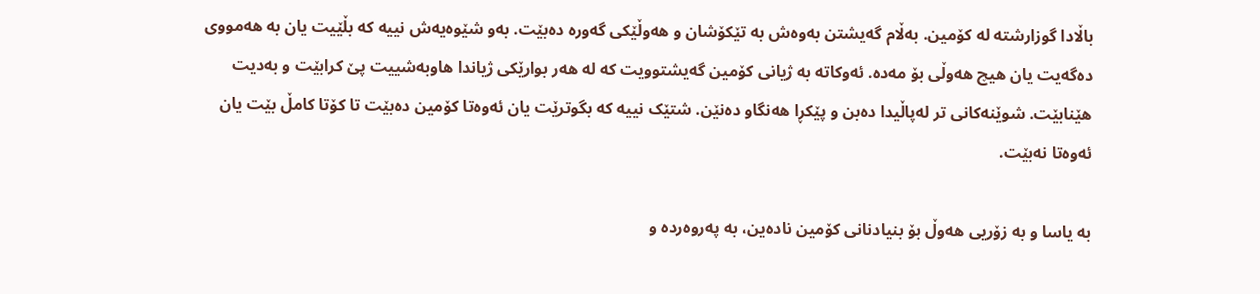باڵادا گوزارشتە لە کۆمین. بەڵام گەیشتن بەوەش بە تێکۆشان و ھەوڵێکی گەورە دەبێت. بەو شێوەیەش نییە کە بڵێیت یان بە ھەمووی دەگەیت یان ھیچ ھەوڵی بۆ مەدە. ئەوکاتە بە ژیانی کۆمین گەیشتوویت کە لە ھەر بوارێکی ژیاندا ھاوبەشییت پێ کرابێت و بەدیت هێنابێت. شوێنەکانی تر لەپاڵیدا دەبن و پێکڕا ھەنگاو دەنێن. شتێک نییە کە بگوترێت یان ئەوەتا کۆمین دەبێت تا کۆتا کامڵ بێت یان ئەوەتا نەبێت.

بە یاسا و بە زۆریی ھەوڵ بۆ بنیادنانی کۆمین نادەین، بە پەروەردە و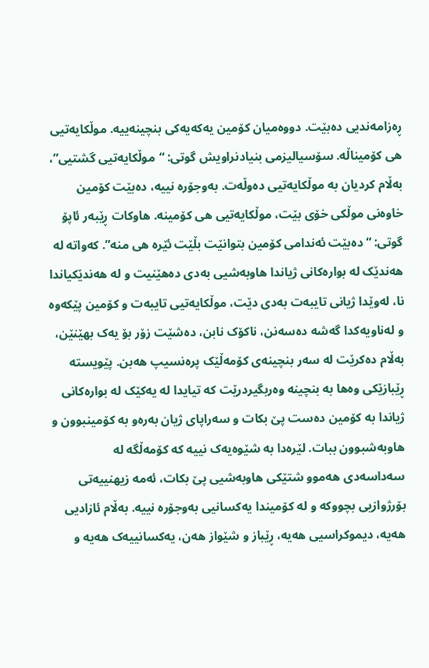ڕەزامەندیی دەبێت. دووەمیان کۆمین یەکەیەکی بنچینەییە. موڵکایەتیی ھی کۆمیناڵە. سۆسیالیزمی بنیادنراویش گوتی: “موڵکایەتیی گشتیی”، بەڵام کردیان بە موڵکایەتیی دەوڵەت. بەوجۆرە نییە، دەبێت کۆمین خاوەنی موڵکی خۆی بێت، موڵکایەتیی ھی کۆمینە. ھاوکات ڕێبەر ئاپۆ گوتی: “دەبێت ئەندامی کۆمین بتوانێت بڵێت ئێرە ھی منە”. کەواتە لە ھەندێک لە بوارەکانی ژیاندا ھاوبەشیی بەدی دەهێنیت و لە ھەندێکیاندا نا، لەوێدا ژیانی تایبەت بەدی دێت، موڵکایەتیی تایبەت و کۆمین پێکەوە و لەناویەکدا گەشە دەسەنن، ناکۆک نابن، دەشێت زۆر بۆ یەک بهێنێن، بەڵام دەکرێت لە سەر بنچینەی کۆمەڵێک پرەنسیپ ھەبن. پێویستە ڕێبازێکی وەھا بە بنچینە وەربگیردرێت کە تیایدا لە یەکێک لە بوارەکانی ژیاندا بە کۆمین دەست پێ بکات و سەراپای ژیان بەرەو بە کۆمینبوون و ھاوبەشبوون ببات. لێرەدا بە شێوەیەک نییە کە کۆمەڵگە لە سەداسەدی ھەموو شتێکی ھاوبەشیی پێ بکات، ئەمە زیھنییەتی بۆرژوازیی بچووکە و لە کۆمیندا یەکسانیی بەوجۆرە نییە. بەڵام ئازادیی ھەیە، دیموکراسیی ھەیە، ڕێباز و شێواز ھەن، یەکسانییەک ھەیە و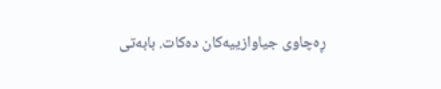ڕەچاوی جیاوازییەکان دەکات. بابەتی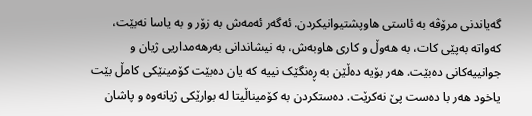گەیاندنی مرۆڤە بە ئاستی ھاوپشتیوانیکردن. ئەگەر ئەمەش بە زۆر و بە یاسا نەبێت، کەواتە بەپێی کات، بە ھەوڵ و کاری ھاوبەش، بە نیشاندانی بەرھەمداریی ژیان و جوانییەکانی دەبێت. ھەر بۆیە دەڵێن بە ڕەنگێک نییە کە یان دەبێت کۆمینێکی کامڵ بێت یاخود ھەر با دەست پێ نەکرێت. دەستکردن بە کۆمیناڵیتا لە بوارێکی ژیانەوە و پاشان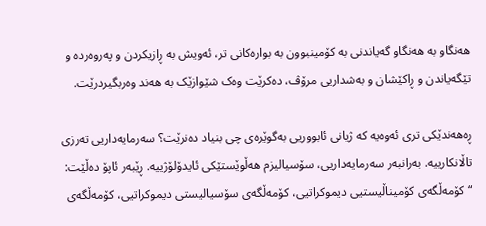ھەنگاو بە ھەنگاو گەیاندنی بە کۆمینبوون بە بوارەکانی تر، ئەویش بە ڕازیکردن و پەروەردە و تێگەیاندن و ڕاکێشان و بەشداریی مرۆڤ، دەکرێت وەک شێوازێک بە ھەند وەربگیردرێت.

ڕەھەندێکی تری ئەوەیە کە ژیانی ئابووریی بەگوێرەی چی بنیاد دەنرێت؟ سەرمایەداریی تەرزی تاڵانکارییە. بەرانبەر سەرمایەداریی، سۆسیالیزم ھەڵوێستێکی ئایدۆلۆژییە. ڕێبەر ئاپۆ دەڵێت: “کۆمەڵگەی کۆمیناڵیستیی دیموکراتیی، کۆمەڵگەی سۆسیالیستی دیموکراتیی، کۆمەڵگەی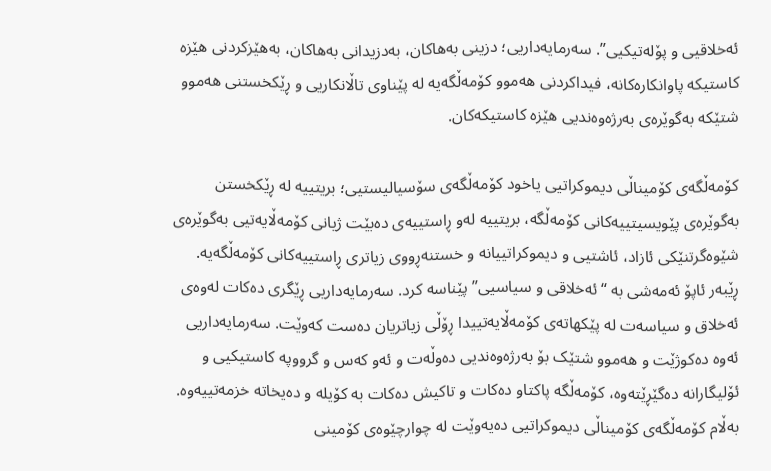ئەخلاقیی و پۆلەتیکیی”. سەرمایەداریی؛ دزینی بەھاکان، بەدزیدانی بەھاکان، بەهێزکردنی هێزە کاستیکە پاوانکارەکانە، فیداکردنی ھەموو کۆمەڵگەیە لە پێناوی تاڵانکاریی و ڕێکخستنی ھەموو شتێکە بەگوێرەی بەرژەوەندیی هێزە کاستیکەکان.

کۆمەڵگەی کۆمیناڵی دیموکراتیی یاخود کۆمەڵگەی سۆسیالیستیی؛ بریتییە لە ڕێکخستن بەگوێرەی پێویسیتییەکانی کۆمەڵگە، بریتییە لەو ڕاستییەی دەبێت ژیانی کۆمەڵایەتیی بەگوێرەی شێوەگرتنێکی ئازاد، ئاشتیی و دیموکراتییانە و خستنەڕووی زیاتری ڕاستییەکانی کۆمەڵگەیە. ڕێبەر ئاپۆ ئەمەشی بە “ئەخلاقی و سیاسیی” پێناسە کرد. سەرمایەداریی ڕێگری دەکات لەوەی ئەخلاق و سیاسەت لە پێکھاتەی کۆمەڵایەتییدا ڕۆڵی زیاتریان دەست کەوێت. سەرمایەداریی ئەوە دەکوژێت و ھەموو شتێک بۆ بەرژەوەندیی دەوڵەت و ئەو کەس و گرووپە کاستیکیی و ئۆلیگارانە دەگێڕێتەوە، کۆمەڵگە پاکتاو دەکات و تاکیش دەکات بە کۆیلە و دەیخاتە خزمەتییەوە. بەڵام کۆمەڵگەی کۆمیناڵی دیموکراتیی دەیەوێت لە چوارچێوەی کۆمینی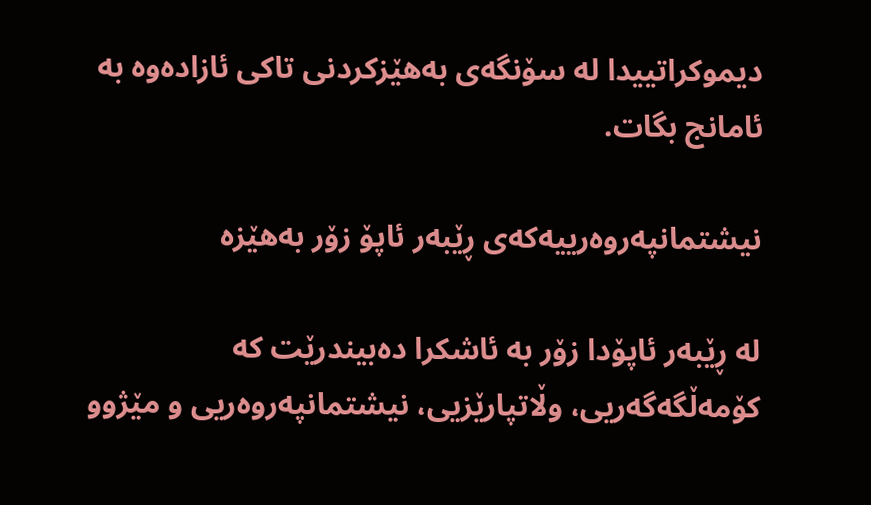دیموکراتییدا لە سۆنگەی بەهێزکردنی تاکی ئازادەوە بە ئامانج بگات.

نیشتمانپەروەرییەکەی ڕێبەر ئاپۆ زۆر بەهێزە

لە ڕێبەر ئاپۆدا زۆر بە ئاشکرا دەبیندرێت کە کۆمەڵگەگەریی، وڵاتپارێزیی، نیشتمانپەروەریی و مێژوو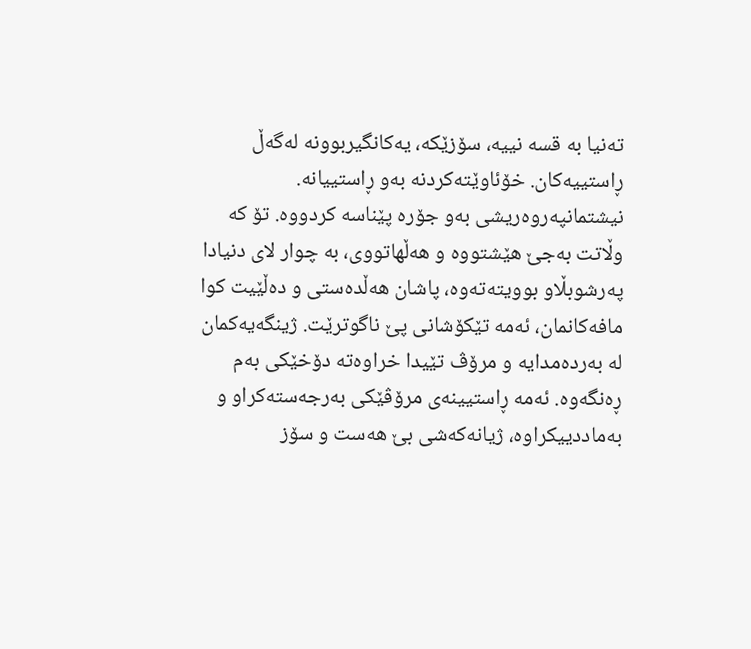تەنیا بە قسە نییە، سۆزێکە، یەکانگیربوونە لەگەڵ ڕاستییەکان. خۆئاوێتەکردنە بەو ڕاستییانە. نیشتمانپەروەریشی بەو جۆرە پێناسە کردووە. تۆ کە وڵاتت بەجێ هێشتووە و هەڵهاتووی، بە چوار لای دنیادا پەرشوبڵاو بوویتەتەوە، پاشان ھەڵدەستی و دەڵێیت کوا مافەکانمان، ئەمە تێکۆشانی پێ ناگوترێت. ژینگەیەکمان لە بەردەمدایە و مرۆڤ تێیدا خراوەتە دۆخێکی بەم ڕەنگەوە. ئەمە ڕاستیینەی مرۆڤێکی بەرجەستەکراو و بەماددییکراوە، ژیانەکەشی بێ ھەست و سۆز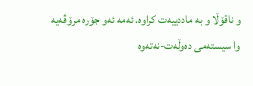و ناقۆڵا و بە ماددییەت کراوە. ئەمە ئەو جۆرە مرۆڤەیە وا سیستەمی دەوڵەت-نەتەوە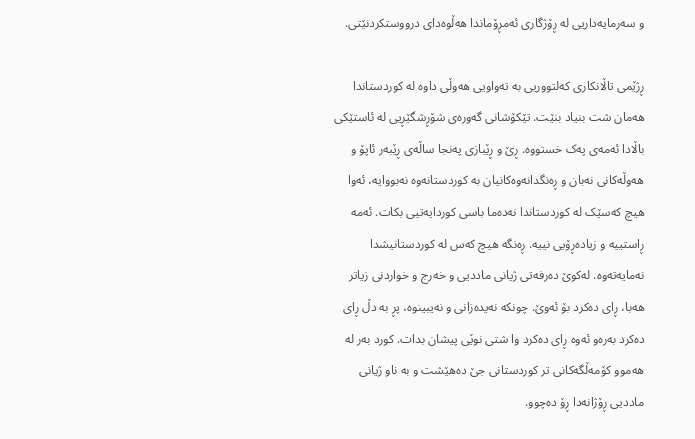و سەرمایەداریی لە ڕۆژگاری ئەمڕۆماندا ھەڵوەدای درووستکردنێتی.

ڕژێمی تاڵانکاری کەلتووریی بە تەواویی ھەوڵی داوە لە کوردستاندا ھەمان شت بنیاد بنێت. تێکۆشانی گەورەی شۆڕشگێڕیی لە ئاستێکی باڵادا ئەمەی پەک خستووە. ڕێ و ڕێبازی پەنجا ساڵەی ڕێبەر ئاپۆ و ھەوڵەکانی نەبان و ڕەنگدانەوەکانیان بە کوردستانەوە نەبووایە، ئەوا ھیچ کەسێک لە کوردستاندا نەدەما باسی کوردایەتیی بکات. ئەمە ڕاستییە و زیادەڕۆیی نییە. ڕەنگە هیچ کەس لە کوردستانیشدا نەمایەتەوە. لەکوێ دەرفەتی ژیانی ماددیی و خەرج و خواردنی زیاتر هەبا، ڕای دەکرد بۆ ئەوێ. چونکە نەیدەزانی و نەیبینوە، پڕ بە دڵ ڕای دەکرد بەرەو ئەوە ڕای دەکرد وا شتی نوێی پیشان بدات. کورد بەر لە ھەموو کۆمەڵگەکانی تر کوردستانی جێ دەهێشت و بە ناو ژیانی ماددیی ڕۆژانەدا ڕۆ دەچوو.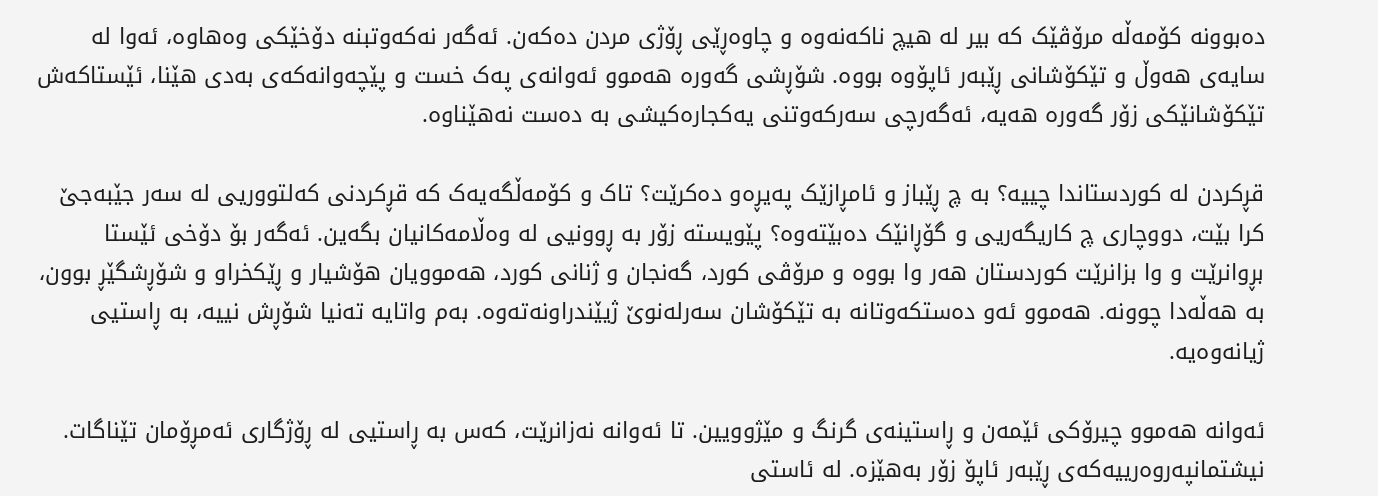دەبوونە کۆمەڵە مرۆڤێک کە بیر لە ھیچ ناکەنەوە و چاوەڕێی ڕۆژی مردن دەکەن. ئەگەر نەکەوتبنە دۆخێکی وەھاوە، ئەوا لە سایەی ھەوڵ و تێکۆشانی ڕێبەر ئاپۆوە بووە. شۆڕشی گەورە ھەموو ئەوانەی پەک خست و پێچەوانەکەی بەدی هێنا، ئێستاکەش تێکۆشانێکی زۆر گەورە ھەیە، ئەگەرچی سەرکەوتنی یەکجارەکیشی بە دەست نەهێناوە.

قڕکردن لە کوردستاندا چییە؟ بە چ ڕێباز و ئامڕازێک پەیڕەو دەکرێت؟ تاک و کۆمەڵگەیەک کە قڕکردنی کەلتووریی لە سەر جێبەجێ کرا بێت، دووچاری چ کاریگەریی و گۆڕانێک دەبێتەوە؟ پێویستە زۆر بە ڕوونیی لە وەڵامەکانیان بگەین. ئەگەر بۆ دۆخی ئێستا بڕوانرێت و وا بزانرێت کوردستان ھەر وا بووە و مرۆڤی کورد، گەنجان و ژنانی کورد، ھەموویان ھۆشیار و ڕێکخراو و شۆڕشگێڕ بوون، بە ھەڵەدا چوونە. ھەموو ئەو دەستکەوتانە بە تێکۆشان سەرلەنوێ ژیێندراونەتەوە. بەم واتایە تەنیا شۆڕش نییە، بە ڕاستیی ژیانەوەیە.

ئەوانە ھەموو چیرۆکی ئێمەن و ڕاستینەی گرنگ و مێژوویین. تا ئەوانە نەزانرێت، کەس بە ڕاستیی لە ڕۆژگاری ئەمڕۆمان تێناگات. نیشتمانپەروەرییەکەی ڕێبەر ئاپۆ زۆر بەهێزە. لە ئاستی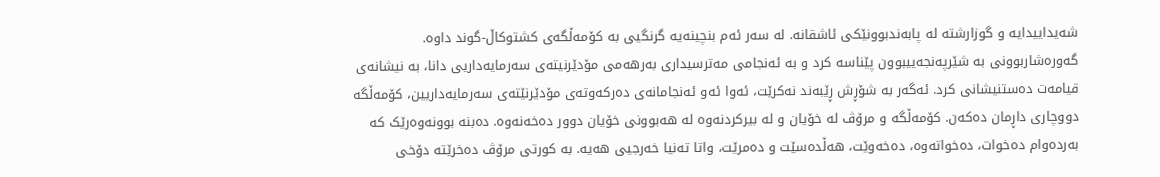شەیداییدایە و گوزارشتە لە پابەندبوونێکی ئاشقانە. لە سەر ئەم بنچینەیە گرنگیی بە کۆمەڵگەی کشتوکاڵ-گوند داوە. گەورەشاربوونی بە شێرپەنجەییبوون پێناسە کرد و بە ئەنجامی مەترسیداری بەرھەمی مۆدێرنیتەی سەرمایەداریی دانا، بە نیشانەی قیامەت دەستنیشانی کرد. ئەگەر بە شۆڕش ڕێبەند نەکرێت، ئەوا ئەو ئەنجامانەی دەرکەوتەی مۆدێرنێتەی سەرمایەداریین، کۆمەڵگە دووچاری داڕمان دەکەن. کۆمەڵگە و مرۆڤ لە خۆیان و لە بیرکردنەوە لە ھەبوونی خۆیان دوور دەخەنەوە. دەبنە بوونەوەرێک کە بەردەوام دەخوات، دەخواتەوە، دەخەوێت، ھەڵدەسێت و دەمرێت، واتا تەنیا خەرجیی ھەیە. بە کورتی مرۆڤ دەخرێتە دۆخی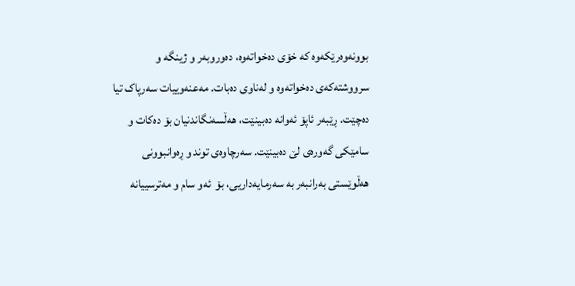بوونەوەرێکەوە کە خۆی دەخواتەوە، دەوروبەر و ژینگە و سرووشتەکەی دەخواتەوە و لەناوی دەبات. مەعنەوییات سەرپاک تیا دەچێت. ڕێبەر ئاپۆ ئەوانە دەبینێت، ھەڵسەنگاندنیان بۆ دەکات و سامێکی گەورەی لێ دەبینێت. سەرچاوەی توند و ڕەوانبوونی ھەڵوێستی بەرانبەر بە سەرمایەداریی، بۆ  ئەو سام و مەترسییانە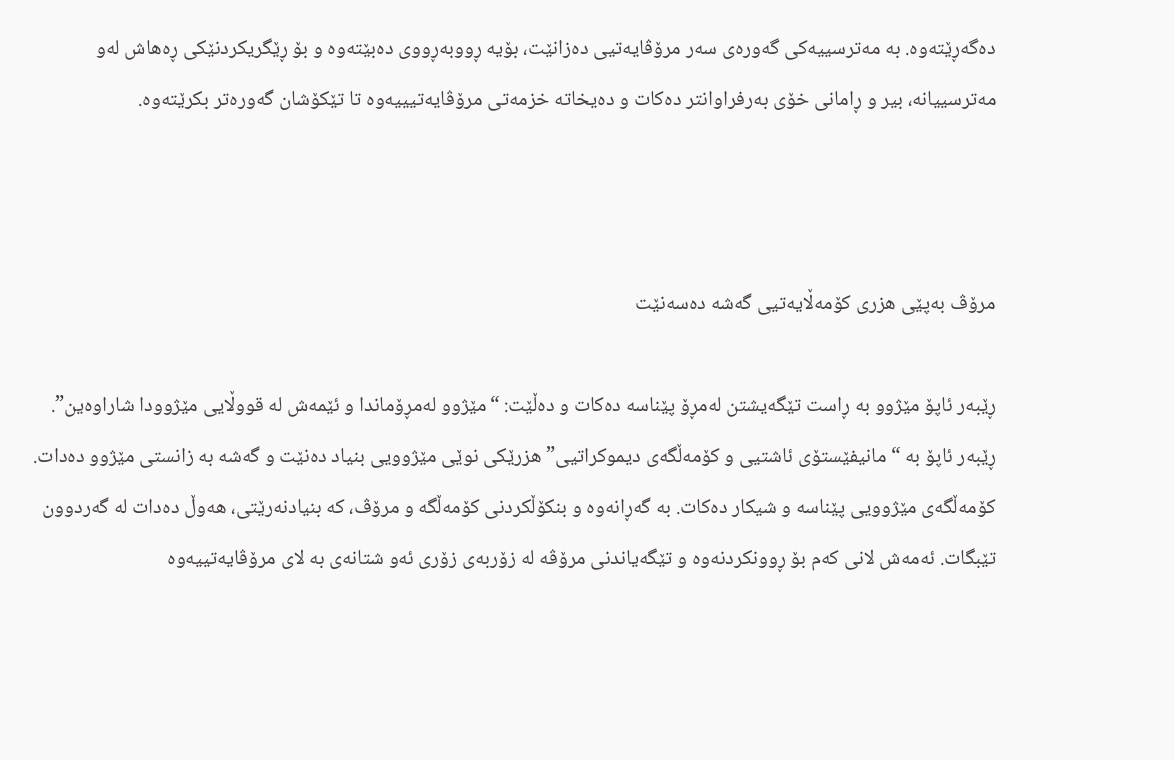دەگەڕێتەوە. بە مەترسییەکی گەورەی سەر مرۆڤایەتیی دەزانێت، بۆیە ڕووبەڕووی دەبێتەوە و بۆ ڕێگریکردنێکی ڕەھاش لەو مەترسییانە، بیر و ڕامانی خۆی بەرفراوانتر دەکات و دەیخاتە خزمەتی مرۆڤایەتیییەوە تا تێکۆشان گەورەتر بکرێتەوە.



مرۆڤ بەپێی ھزری کۆمەڵایەتیی گەشە دەسەنێت

ڕێبەر ئاپۆ مێژوو بە ڕاست تێگەیشتن لەمڕۆ پێناسە دەکات و دەڵێت: “مێژوو لەمڕۆماندا و ئێمەش لە قووڵایی مێژوودا شاراوەین”. ڕێبەر ئاپۆ بە “مانیفێستۆی ئاشتیی و کۆمەڵگەی دیموکراتیی” ھزرێکی نوێی مێژوویی بنیاد دەنێت و گەشە بە زانستی مێژوو دەدات. کۆمەڵگەی مێژوویی پێناسە و شیکار دەکات. بە گەڕانەوە و بنکۆڵکردنی کۆمەڵگە و مرۆڤ، کە بنیادنەرێتی، ھەوڵ دەدات لە گەردوون تێبگات. ئەمەش لانی کەم بۆ ڕوونکردنەوە و تێگەیاندنی مرۆڤە لە زۆربەی زۆری ئەو شتانەی بە لای مرۆڤایەتییەوە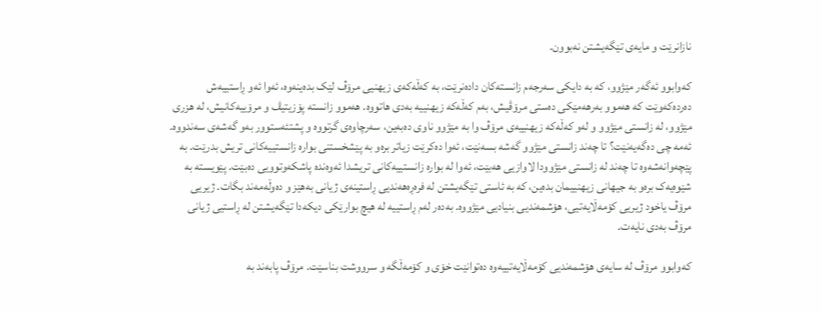نازانرێت و مایەی تێگەیشتن نەبوون.

کەوابوو ئەگەر مێژوو، کە بە دایکی سەرجەم زانستەکان دادەنرێت، بە کەڵەکەی زیھنیی مرۆڤ لێک بدەینەوە، ئەوا ئەو ڕاستییەش دەردەکەوێت کە ھەموو بەرھەمێکی دەستی مرۆڤیش، بەم کەڵەکە زیھنییە بەدی ھاتووە. ھەموو زانستە پۆزیتیڤ و مرۆییەکانیش، لە ھزری مێژوو، لە زانستی مێژوو و لەو کەڵەکە زیھنییەی مرۆڤ وا بە مێژوو ناوی دەبەین، سەرچاوەی گرتووە و پشتئەستوور بەو گەشەی سەندووە. ئەمە چی دەگەیەنێت؟ تا چەند زانستی مێژوو گەشە بسەنێت، ئەوا دەکرێت زیاتر برەو بە پێشخستنی بوارە زانستییەکانی تریش بدرێت. بە پێچەوانەشەوە تا چەند لە زانستی مێژوودا لاوازیی ھەبێت، ئەوا لە بوارە زانستییەکانی تریشدا ئەوەندە پاشکەوتوویی دەبێت. پێویستە بە شێوەیەک برەو بە جیھانی زیھنییمان بدەین، کە بە ئاستی تێگەیشتن لە فرەڕەھەندیی ڕاستینەی ژیانی بەهێز و دەوڵەمەند بگات. ژیریی مرۆڤ یاخود ژیریی کۆمەڵایەتیی، ھۆشمەندیی بنیادیی مێژووە. بەدەر لەم ڕاستییە لە ھیچ بوارێکی دیکەدا تێگەیشتن لە ڕاستیی ژیانی مرۆڤ بەدی نایەت.

کەوابوو مرۆڤ لە سایەی ھۆشمەندیی کۆمەڵایەتییەوە دەتوانێت خۆی و کۆمەڵگە و سرووشت بناسێت. مرۆڤ پابەند بە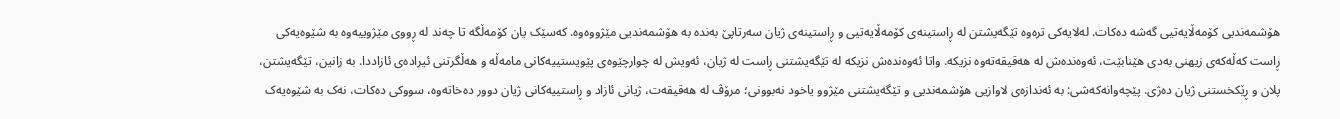ھۆشمەندیی کۆمەڵایەتیی گەشە دەکات. لەلایەکی ترەوە تێگەیشتن لە ڕاستینەی کۆمەڵایەتیی و ڕاستینەی ژیان سەرتاپێ بەندە بە ھۆشمەندیی مێژووەوە. کەسێک یان کۆمەڵگە تا چەند لە ڕووی مێژوییەوە بە شێوەیەکی ڕاست کەڵەکەی زیھنی بەدی هێنابێت، ئەوەندەش لە هەقیقەتەوە نزیکە. واتا ئەوەندەش نزیکە لە تێگەیشتنی ڕاست لە ژیان، ئەویش لە چوارچێوەی پێویستییەکانی مامەڵە و ھەڵگرتنی ئیرادەی ئازاددا. بە زانین، تێگەیشتن، پلان و ڕێکخستنی ژیان دەژی. پێچەوانەکەشی: بە ئەندازەی لاوازیی ھۆشمەندیی و تێگەیشتنی مێژوو یاخود نەبوونی؛ مرۆڤ لە هەقیقەت، ژیانی ئازاد و ڕاستییەکانی ژیان دوور دەخاتەوە، سووکی دەکات، نەک بە شێوەیەک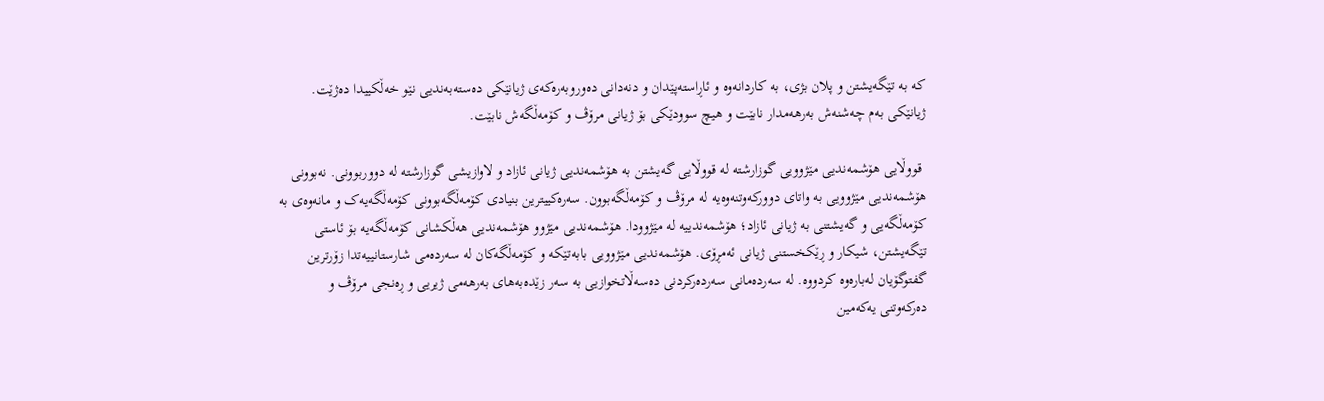کە بە تێگەیشتن و پلان بژی، بە کاردانەوە و ئاڕاستەپێدان و دنەدانی دەوروبەرەکەی ژیانێکی دەستەبەندیی نێو خەڵکییدا دەژێت. ژیانێکی بەم چەشنەش بەرھەمدار نابێت و ھیچ سوودێکی بۆ ژیانی مرۆڤ و کۆمەڵگەش نابێت.

 قووڵایی ھۆشمەندیی مێژوویی گوزارشتە لە قووڵایی گەیشتن بە ھۆشمەندیی ژیانی ئازاد و لاوازیشی گوزارشتە لە دووربوونی. نەبوونی ھۆشمەندیی مێژوویی بە واتای دوورکەوتنەوەیە لە مرۆڤ و کۆمەڵگەبوون. سەرەکییترین بنیادی کۆمەڵگەبوونی کۆمەڵگەیەک و مانەوەی بە کۆمەڵگەیی و گەیشتنی بە ژیانی ئازاد؛ ھۆشمەندییە لە مێژوودا. ھۆشمەندیی مێژوو ھۆشمەندیی هەڵکشانی کۆمەڵگەیە بۆ ئاستی تێگەیشتن، شیکار و ڕێکخستنی ژیانی ئەمڕۆی. ھۆشمەندیی مێژوویی بابەتێکە و کۆمەڵگەکان لە سەردەمی شارستانییەتدا زۆرترین گفتوگۆیان لەبارەوە کردووە. لە سەردەمانی سەردەرکردنی دەسەڵاتخوازیی بە سەر زێدەبەھای بەرھەمی ژیریی و ڕەنجی مرۆڤ و دەرکەوتنی یەکەمین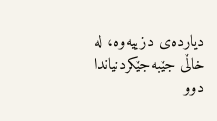دیاردەی دزییەوە، لە خاڵی جێبەجێکردنیاندا دوو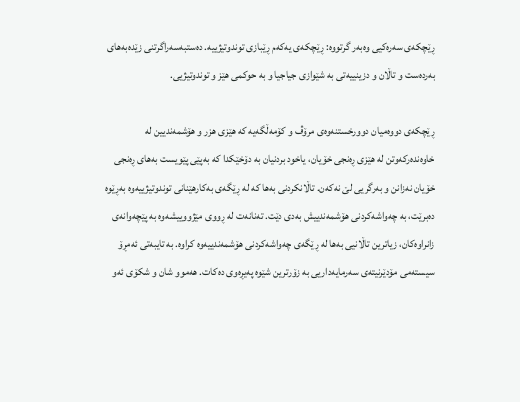ڕێچکەی سەرەکیی وەبەر گرتووە: ڕێچکەی یەکەم ڕێبازی توندوتیژییە. دەستبەسەراگرتنی زێدەبەھای بەردەست و تاڵان و دزینییەتی بە شێوازی جیاجیا و بە حوکمی هێز و توندوتیژیی.

ڕێچکەی دووەمیان دوورخستنەوەی مرۆڤ و کۆمەڵگەیە کە هێزی ھزر و ھۆشمەندیین لە خاوەندەرکەوتن لە هێزی ڕەنجی خۆیان، یاخود بردنیان بە دۆخێکدا کە بەپێی پێویست بەھای ڕەنجی خۆیان نەزانن و بەرگریی لێ نەکەن. تاڵانکردنی بەھا کە لە ڕێگەی بەکارهێنانی توندوتیژییەوە بەڕێوە دەبرێت، بە چەواشەکردنی ھۆشمەندییش بەدی دێت. تەنانەت لە ڕووی مێژووییشەوە بە پێچەوانەی زانراوەکان، زیاترین تاڵانیی بەھا لە ڕێگەی چەواشەکردنی ھۆشمەندییەوە کراوە. بە تایبەتی ئەمڕۆ سیستەمی مۆدێرنیتەی سەرمایەداریی بە زۆرترین شێوە پەیڕەوی دەکات. ھەموو شان و شکۆی ئەو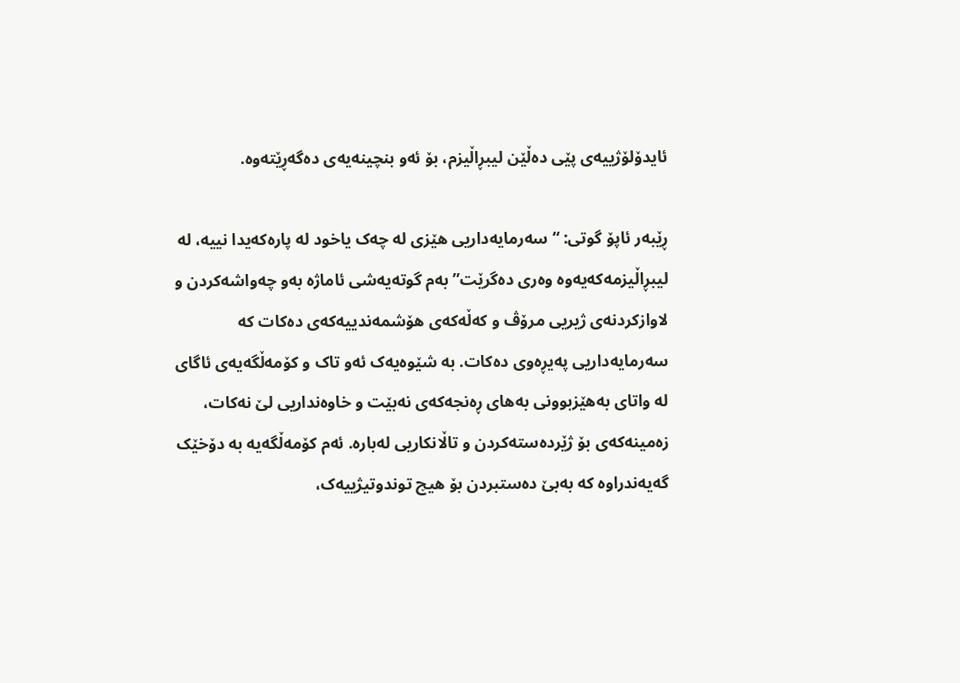ئایدۆلۆژییەی پێی دەڵێن لیبڕاڵیزم، بۆ ئەو بنچینەیەی دەگەڕێتەوە.

ڕێبەر ئاپۆ گوتی: “سەرمایەداریی هێزی لە چەک یاخود لە پارەکەیدا نییە، لە لیبڕاڵیزمەکەیەوە وەری دەگرێت” بەم گوتەیەشی ئاماژە بەو چەواشەکردن و لاوازکردنەی ژیریی مرۆڤ و کەڵەکەی ھۆشمەندییەکەی دەکات کە سەرمایەداریی پەیڕەوی دەکات. بە شێوەیەک ئەو تاک و کۆمەڵگەیەی ئاگای لە واتای بەهێزبوونی بەھای ڕەنجەکەی نەبێت و خاوەنداریی لێ نەکات، زەمینەکەی بۆ ژێردەستەکردن و تاڵانکاریی لەبارە. ئەم کۆمەڵگەیە بە دۆخێک گەیەندراوە کە بەبێ دەستبردن بۆ ھیچ توندوتیژییەک،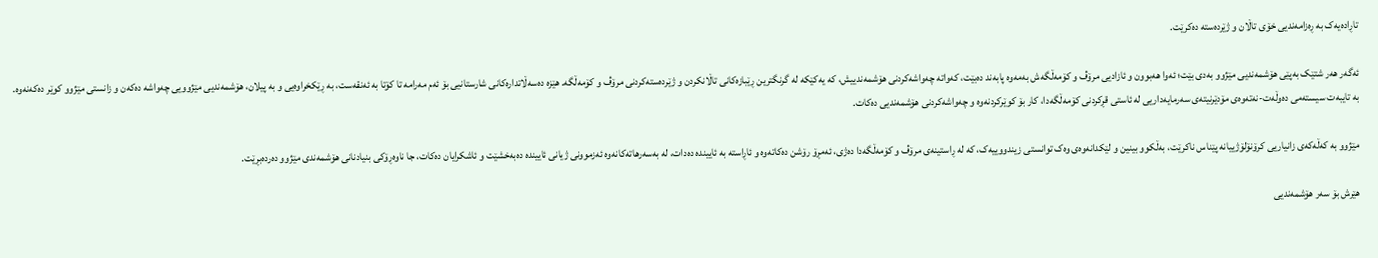تاڕادەیەک بە ڕەزامەندیی خۆی تاڵان و ژێردەستە دەکرێت.

ئەگەر ھەر شتێک بەپێی ھۆشمەندیی مێژوو بەدی بێت؛ ئەوا ھەبوون و ئازادیی مرۆڤ و کۆمەڵگەش بەمەوە پابەند دەبێت، کەواتە چەواشەکردنی ھۆشمەندییش، کە یەکێکە لە گرنگترین ڕێبازەکانی تاڵانکردن و ژێردەستەکردنی مرۆڤ و کۆمەڵگە. هێزە دەسەڵاتدارەکانی شارستانیی بۆ ئەم مەرامە تا کۆتا بە ئەنقەست، بە ڕێکخراوەیی و بە پیلان، هۆشمەندیی مێژوویی چەواشە دەکەن و زانستی مێژوو کوێر دەکەنەوە. بە تایبەت سیستەمی دەوڵەت-نەتەوەی مۆدێرنیتەی سەرمایەداریی لە ئاستی قڕکردنی کۆمەڵگەدا، کار بۆ کوێرکردنەوە و چەواشەکردنی ھۆشمەندیی دەکات.

مێژوو بە کەڵەکەی زانیاریی کرۆنۆلۆژییانە پێناس ناکرێت، بەڵکوو بینین و لێکدانەوەی وەک توانستی زیندووییەک، کە لە ڕاستینەی مرۆڤ و کۆمەڵگەدا دەژی، ئەمڕۆ رۆشن دەکاتەوە و ئاڕاستە بە ئاییندە دەدات، لە بەسەرھاتەکانەوە ئەزموونی ژیانی ئاییندە دەبەخشێت و ئاشکرایان دەکات، جا ناوەڕۆکی بنیادنانی ھۆشمەندی مێژوو دەردەبڕێت.

هێرش بۆ سەر ھۆشمەندیی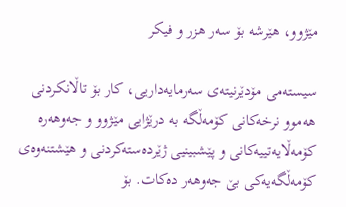مێژوو، هێرشە بۆ سەر ھزر و فیکر

سیستەمی مۆدێرنیتەی سەرمایەداریی، کار بۆ تاڵانکردنی ھەموو نرخەکانی کۆمەڵگە بە درێژایی مێژوو و جەوھەرە کۆمەڵایەتییەکانی و پێشبینیی ژێردەستەکردنی و هێشتنەوەی کۆمەڵگەیەکی بێ جەوھەر دەکات. بۆ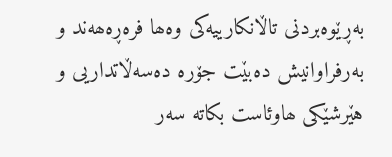بەڕێوەبردنی تاڵانکارییەکی وەھا فرەڕەھەند و بەرفراوانیش دەبێت جۆرە دەسەڵاتداریی و هێرشێکی ھاوئاست بکاتە سەر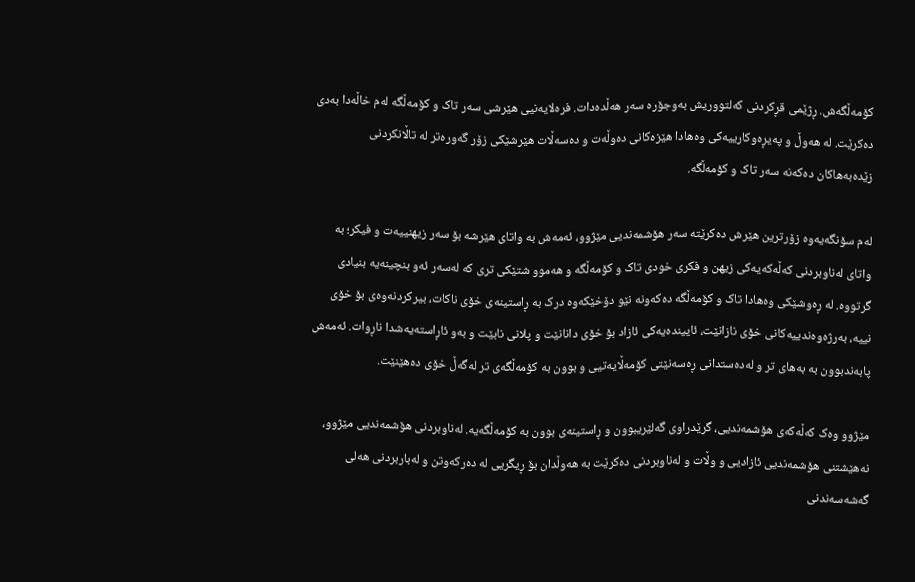کۆمەڵگەش. ڕژێمی قڕکردنی کەلتووریش بەوجۆرە سەر ھەڵدەدات. فرەلایەنیی هێرشی سەر تاک و کۆمەڵگە لەم خاڵەدا بەدی دەکرێت. لە ھەوڵ و پەیڕەوکارییەکی وەھادا هێزەکانی دەوڵەت و دەسەڵات هێرشێکی زۆر گەورەتر لە تاڵانکردنی زێدەبەھاکان دەکەنە سەر تاک و کۆمەڵگە.

لەم سۆنگەیەوە زۆرترین هێرش دەکرێتە سەر ھۆشمەندیی مێژوو، ئەمەش بە واتای هێرشە بۆ سەر زیھنییەت و فیکر؛ بە واتای لەناوبردنی کەڵەکەیەکی زیھن و فکری خودی تاک و کۆمەڵگە و ھەموو شتێکی تری کە لەسەر ئەو بنچینەیە بنیادی گرتووە. لە ڕەوشێکی وەھادا تاک و کۆمەڵگە دەکەونە نێو دۆخێکەوە درک بە ڕاستینەی خۆی ناکات، بیرکردنەوەی بۆ خۆی نییە، بەرژەوەندییەکانی خۆی نازانێت، ئاییندەیەکی ئازاد بۆ خۆی دانانێت و پلانی نابێت و بەو ئاڕاستەیەشدا ناڕوات. ئەمەش پابەندبوون بە بەھای تر و لەدەستدانی ڕەسەنێتی کۆمەڵایەتیی و بوون بە کۆمەڵگەی تر لەگەڵ خۆی دەهێنێت.

مێژوو وەک کەڵەکەی ھۆشمەندیی، گرێدراوی گەلێریبوون و ڕاستینەی بوون بە کۆمەڵگەیە. لەناوبردنی ھۆشمەندیی مێژوو، نەهێشتنی ھۆشمەندیی ئازادیی و وڵات و لەناوبردنی دەکرێت بە ھەوڵدان بۆ ڕیگریی لە دەرکەوتن و لەباربردنی ھەلی گەشەسەندنی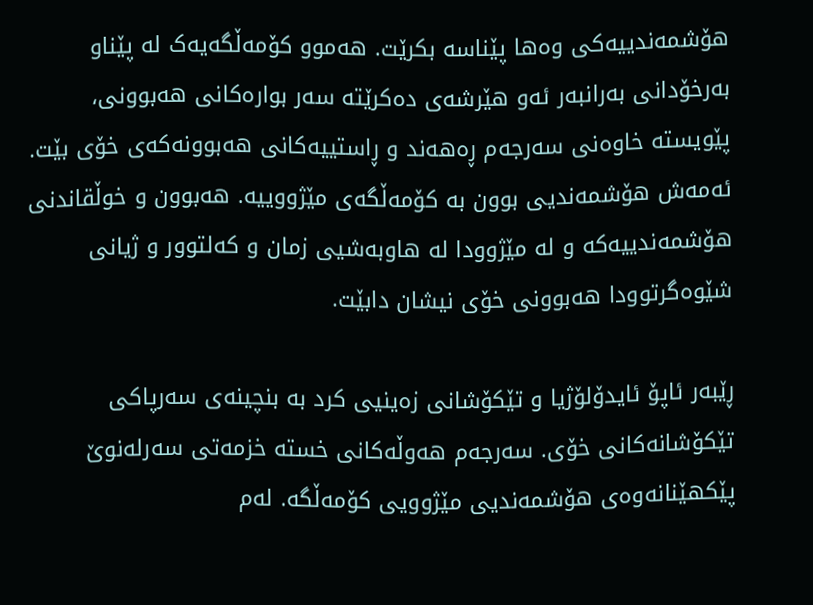ھۆشمەندییەکی وەھا پێناسە بکرێت. هەموو کۆمەڵگەیەک لە پێناو بەرخۆدانی بەرانبەر ئەو هێرشەی دەکرێتە سەر بوارەکانی ھەبوونی، پێویستە خاوەنی سەرجەم ڕەھەند و ڕاستییەکانی ھەبوونەکەی خۆی بێت. ئەمەش ھۆشمەندیی بوون بە کۆمەڵگەی مێژووییە. ھەبوون و خوڵقاندنی ھۆشمەندییەکە و لە مێژوودا لە ھاوبەشیی زمان و کەلتوور و ژیانی شێوەگرتوودا ھەبوونی خۆی نیشان دابێت.

ڕێبەر ئاپۆ ئایدۆلۆژیا و تێکۆشانی زەینیی کرد بە بنچینەی سەرپاکی تێکۆشانەکانی خۆی. سەرجەم ھەوڵەکانی خستە خزمەتی سەرلەنوێ پێکهێنانەوەی ھۆشمەندیی مێژوویی کۆمەڵگە. لەم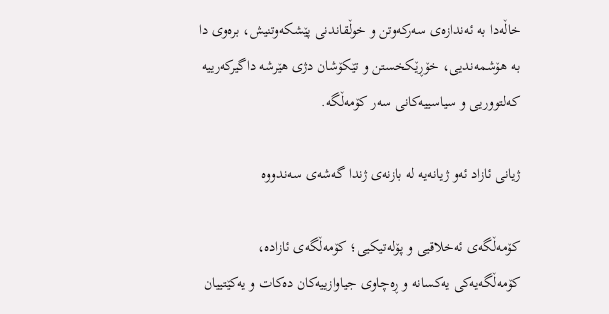خاڵەدا بە ئەندازەی سەرکەوتن و خوڵقاندنی پێشکەوتنیش، برەوی دا بە ھۆشمەندیی، خۆڕێکخستن و تێکۆشان دژی هێرشە داگیرکەرییە کەلتووریی و سیاسییەکانی سەر کۆمەڵگە.

ژیانی ئازاد ئەو ژیانەیە لە بازنەی ژندا گەشەی سەندووە

کۆمەڵگەی ئەخلاقیی و پۆلەتیکیی؛ کۆمەڵگەی ئازادە، کۆمەڵگەیەکی یەکسانە و ڕەچاوی جیاوازییەکان دەکات و یەکێتییان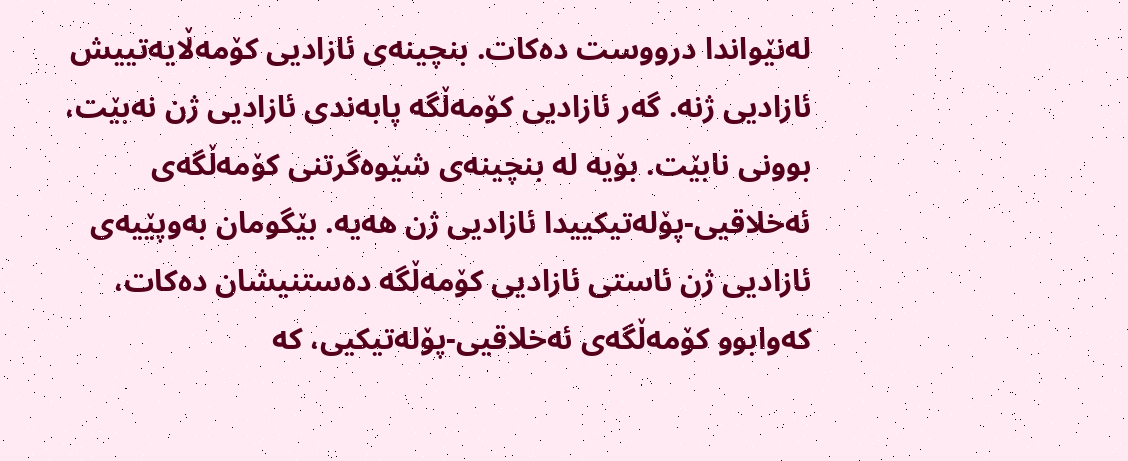لەنێواندا درووست دەکات. بنچینەی ئازادیی کۆمەڵایەتییش ئازادیی ژنە. گەر ئازادیی کۆمەڵگە پابەندی ئازادیی ژن نەبێت، بوونی نابێت. بۆیە لە بنچینەی شێوەگرتنی کۆمەڵگەی ئەخلاقیی-پۆلەتیکییدا ئازادیی ژن ھەیە. بێگومان بەوپێیەی ئازادیی ژن ئاستی ئازادیی کۆمەڵگە دەستنیشان دەکات، کەوابوو کۆمەڵگەی ئەخلاقیی-پۆلەتیکیی، کە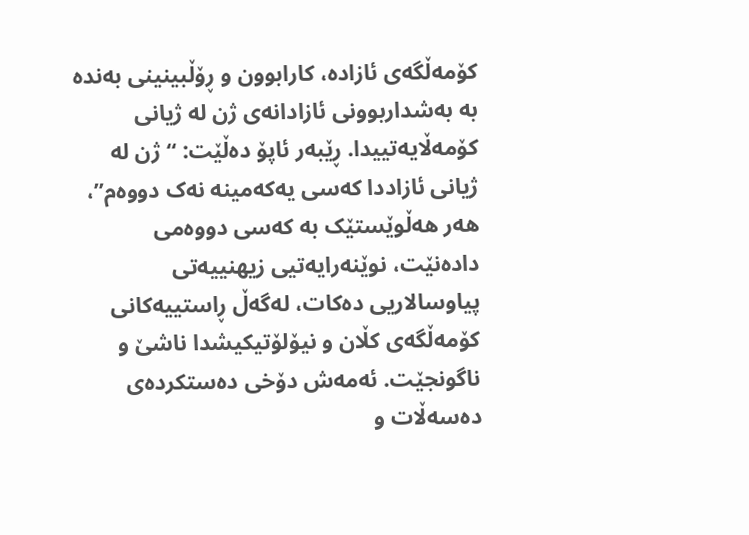کۆمەڵگەی ئازادە، کارابوون و ڕۆڵبینینی بەندە بە بەشداربوونی ئازادانەی ژن لە ژیانی کۆمەڵایەتییدا. ڕێبەر ئاپۆ دەڵێت: “ژن لە ژیانی ئازاددا کەسی یەکەمینە نەک دووەم”، ھەر ھەڵوێستێک بە کەسی دووەمی دادەنێت، نوێنەرایەتیی زیھنییەتی پیاوسالاریی دەکات، لەگەڵ ڕاستییەکانی کۆمەڵگەی کڵان و نیۆلۆتیکیشدا ناشێ و ناگونجێت. ئەمەش دۆخی دەستکردەی دەسەڵات و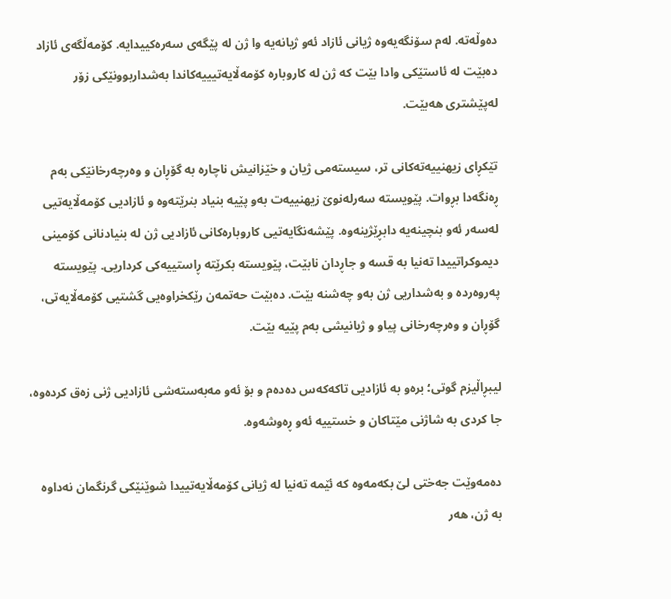دەوڵەتە. لەم سۆنگەیەوە ژیانی ئازاد ئەو ژیانەیە وا ژن لە پێگەی سەرەکییدایە. کۆمەڵگەی ئازاد دەبێت لە ئاستێکی وادا بێت کە ژن لە کاروبارە کۆمەڵایەتیییەکاندا بەشداربوونێکی زۆر لەپێشتری ھەبێت.

تێکڕای زیھنییەتەکانی تر، سیستەمی ژیان و خێزانیش ناچارە بە گۆڕان و وەرچەرخانێکی بەم ڕەنگەدا بڕوات. پێویستە سەرلەنوێ زیھنییەت بەو پێیە بنیاد بنرێتەوە و ئازادیی کۆمەڵایەتیی لەسەر ئەو بنچینەیە دابڕێژینەوە. پێشەنگایەتیی کاروبارەکانی ئازادیی ژن له‌ بنیادنانی كۆمینی دیموكراتییدا ته‌نیا به‌ قسه‌ و جاڕدان نابێت، پێویسته‌ بكرێته‌ ڕاستییه‌كی كرداریی. پێویسته‌ په‌روه‌رده‌ و به‌شداریی ژن به‌و چەشنە بێت. ده‌بێت حه‌تمه‌ن رێكخراوه‌یی گشتیی كۆمه‌ڵایه‌تی، گۆڕان و وه‌رچه‌رخانی پیاو و ژیانیشی به‌م پێیه‌ بێت.

لیبڕاڵیزم گوتی؛ بره‌و به‌ ئازادیی تاكه‌كه‌س ده‌ده‌م و بۆ ئه‌و مه‌به‌سته‌شی ئازادیی ژنی زه‌ق كرده‌وه‌، جا كردی به‌ شاژنی مێتاكان و خستییه‌ ئه‌و ڕه‌وشه‌وه‌.

ده‌مه‌وێت جه‌ختی لێ بكه‌مه‌وه‌ كه‌ ئێمه‌ ته‌نیا له‌ ژیانی كۆمه‌ڵایه‌تییدا شوێنێكی گرنگمان نه‌داوه‌ به‌ ژن، هه‌ر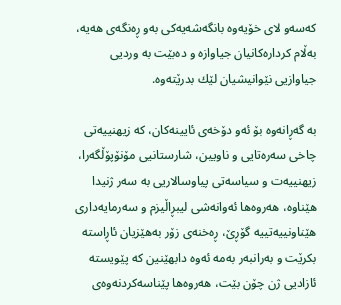كه‌سه‌و لای خۆیه‌وه‌ بانگه‌شه‌یه‌كی به‌و ڕەنگەی هه‌یه،‌ به‌ڵام كرداره‌كانیان جیاوازه‌ و ده‌بێت به‌ وردیی جیاوازیی نێوانیشیان لێك بدرێته‌وه‌.

به‌ گه‌ڕانه‌وه‌ بۆ ئەو دۆخه‌ی‌ ئایینه‌كان، کە زیهنییه‌تی چاخی سه‌ره‌تایی و ناویین، شارستانیی مۆنۆپۆڵگه‌را، زیهنییه‌ت و سیاسه‌تی پیاوسالاریی به‌ سه‌ر ژنیدا هێناوه‌، هه‌روه‌ها ئه‌وانه‌شی لیبڕاڵیزم و سه‌رمایه‌داری هێناونییەتییە گۆڕێ، ڕه‌خنه‌ی زۆر به‌هێزیان ئاڕاسته‌ بكرێت و بەرانبەر بەمە ئه‌وه‌ دابهێنین كه‌ پێویسته‌ ئازادیی ژن چۆن بێت، هەروەها پێناسەکردنەوەی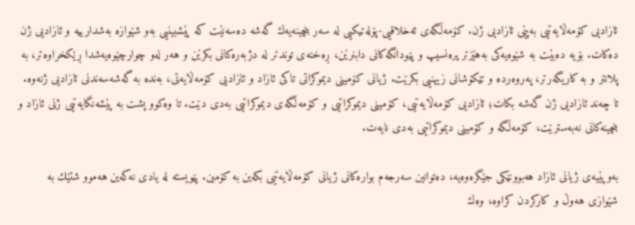ئازادیی کۆمەڵایەتیی بەپێی ئازادیی ژن. كۆمه‌ڵگه‌ی ئه‌خلاقیی-پۆله‌تیكیی له‌ سه‌ر بنچینه‌یه‌ك گه‌شه‌ دەسەنێت كه‌‌ پێشبینیی به‌و شێوازه‌ به‌شدارییە و ئازادیی ژن ده‌كات. بۆیه ده‌بێت به ‌شێوه‌یه‌كی به‌هێزتر پره‌نسیپ و پێودانگه‌كانی دابنرێن، ڕه‌خنه‌ی توندتر له‌ دژبه‌ره‌كانی بكرێن و هه‌ر له‌و چوارچێوه‌یه‌شدا ڕێكخراوه‌تر، به‌ پلانتر و به‌ كاریگه‌رتر، په‌روه‌رده‌ و تێكۆشانی زیهنیی بكرێت. ژیانی كۆمینی دیموكراتی تاكی ئازاد و ئازادیی كۆمه‌ڵایه‌تی، به‌نده‌ به‌ گه‌شه‌سەندنی ئازادیی ژنه‌وه‌. تا چه‌ند ئازادیی ژن گه‌شه‌ بكات؛ ئازادیی كۆمه‌ڵایه‌تیی، كۆمینی دیموكراتیی و كۆمه‌ڵگه‌ی دیموكراتیی به‌دی دێت. تا وه‌كوو پشت به‌ پێشه‌نگایه‌تیی ژنی ئازاد و بنچینه‌كانی نه‌به‌سترێت،‌ كۆمه‌ڵگه‌ و كۆمینی دیموكراتیی به‌دی نایه‌ت.

به‌وپێیه‌ی ژیانی ئازاد هه‌بوونێكی جێگره‌وه‌یه‌، ده‌توانین سه‌رجه‌م بواره‌كانی ژیانی كۆمه‌ڵایه‌تیی بكه‌ین به‌ كۆمین. پێویسته‌ له‌ یادی نه‌كه‌ین هه‌موو شتێك به‌ شێوازی هه‌وڵ و كاركردن كراوه‌، وه‌ك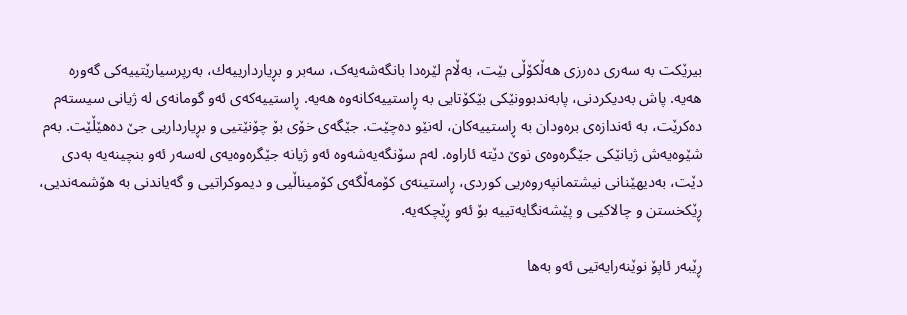بیرێكت به‌ سه‌ری ده‌رزی هه‌ڵكۆڵی بێت، به‌ڵام لێره‌دا بانگەشەیەک، سه‌بر و بڕیاردارییه‌ك، به‌رپرسیارێتییه‌كی گه‌وره‌ هه‌یه‌. پاش به‌دیكردنی، پابه‌ندبوونێكی بێكۆتایی به‌ ڕاستییه‌كانه‌وه‌ هه‌یه‌. ڕاستییەکەی ئه‌و گومانه‌ی له‌ ژیانی سیسته‌م ده‌كرێت، به‌ ئه‌ندازه‌ی بره‌ودان به‌ ڕاستییه‌كان، له‌نێو ده‌چێت. جێگه‌ی خۆی بۆ چۆنێتیی و بڕیارداریی جێ ده‌هێڵێت. به‌م شێوه‌یه‌ش ژیانێكی جێگره‌وه‌ی نوێ دێته‌ ئاراوه‌. له‌م سۆنگه‌یه‌شه‌وه‌ ئه‌و ژیانه‌ جێگره‌وه‌یه‌ی له‌سه‌ر ئه‌و بنچینه‌یه‌ به‌دی دێت، به‌دیهێنانی نیشتمانپه‌روه‌ریی كوردی، ڕاستینه‌ی كۆمه‌ڵگه‌ی كۆمیناڵیی و دیموكراتیی و گه‌یاندنی به‌ هۆشمه‌ندیی، ڕێكخستن و چالاكیی و پێشه‌نگایه‌تییە‌ بۆ ئه‌و ڕێچكه‌یه‌.

ڕێبه‌ر ئاپۆ نوێنه‌رایه‌تیی ئه‌و به‌ها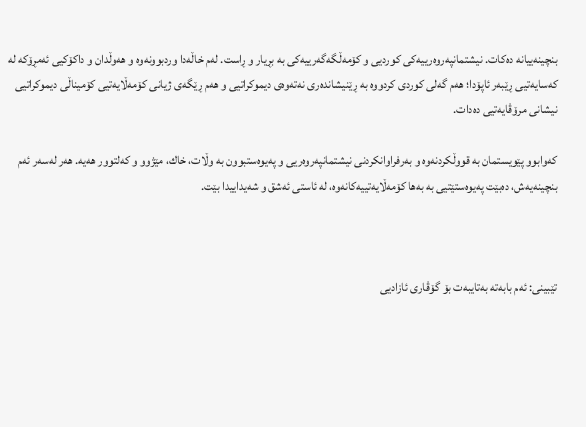بنچینه‌ییانه‌ ده‌كات. نیشتمانپه‌روه‌رییه‌كی كوردیی و كۆمه‌ڵگه‌گه‌رییه‌كی به‌ بڕیار و ڕاست. له‌م خاڵه‌دا وردبوونه‌وه‌ و هه‌وڵدان و داكۆكیی ئه‌مڕۆكه‌ له‌ كه‌سایه‌تیی ڕێبه‌ر ئاپۆدا؛ هه‌م گه‌لی كوردی کردووە به‌ ڕێنیشانده‌ری نه‌ته‌وه‌ی دیموكراتیی و هه‌م ڕێگه‌ی ژیانی كۆمه‌ڵایه‌تیی كۆمیناڵی دیموكراتیی نیشانی مرۆڤایه‌تیی ده‌دات.

كه‌وابوو پێویستمان به‌ قووڵكردنه‌وه‌ و به‌رفراوانكردنی نیشتمانپه‌روه‌ریی و په‌یوه‌ستبوون به‌ وڵات، خاك، مێژوو و كەلتوور هه‌یه‌. هه‌ر له‌سه‌ر ئه‌م بنچینه‌یه‌ش، ده‌بێت پەیوەستێتیی به‌ به‌ها كۆمه‌ڵایه‌تییه‌كانه‌وه‌، له‌ ئاستی ئه‌شق و شه‌یداییدا بێت.



تێبینی: ئەم بابەتە بەتایبەت بۆ گۆڤاری ئازادیی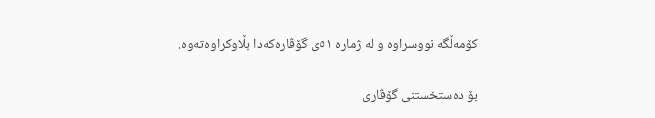کۆمەڵگە نووسراوە و لە ژمارە ٥١ی گۆڤارەکەدا بڵاوکراوەتەوە.

بۆ دەستخستنی گۆڤاری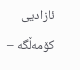ئازادیی کۆمەڵگە –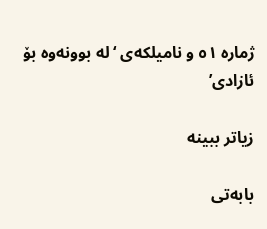ژمارە ٥١ و نامیلکەی ‘لە بوونەوە بۆ ئازادی’

زیاتر ببینە

بابەتی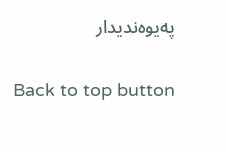پەیوەندیدار

Back to top button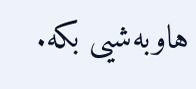هاوبەشیی بکە.